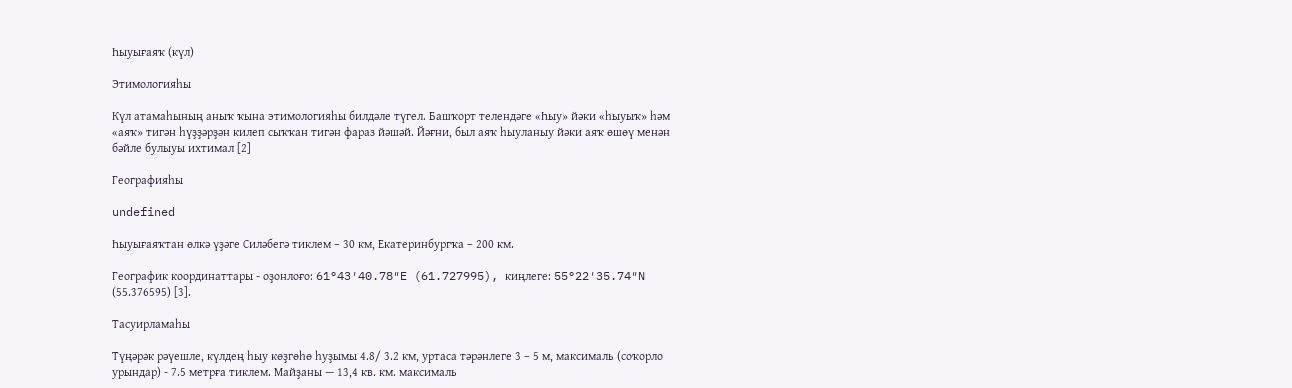Һыуығаяҡ (күл)

Этимологияһы

Күл атамаһының аныҡ ҡына этимологияһы билдәле түгел. Башҡорт телендәге «Һыу» йәки «һыуыҡ» һәм «аяҡ» тигән һүҙҙәрҙән килеп сыҡҡан тигән фараз йәшәй. Йәғни, был аяҡ һыуланыу йәки аяҡ өшөү менән бәйле булыуы ихтимал [2]

Географияһы

undefined

Һыуығаяҡтан өлкә үҙәге Силәбегә тиклем – 30 км, Екатеринбургҡа – 200 км.

Географик координаттары - оҙонлоғо: 61°43′40.78″E (61.727995), киңлеге: 55°22′35.74″N (55.376595) [3].

Тасуирламаһы

Түңәрәк рәүешле, күлдең һыу көҙгөһө һуҙымы 4.8/ 3.2 км, уртаса тәрәнлеге 3 – 5 м, максималь (соҡорло урындар) - 7.5 метрға тиклем. Майҙаны — 13,4 кв. км. максималь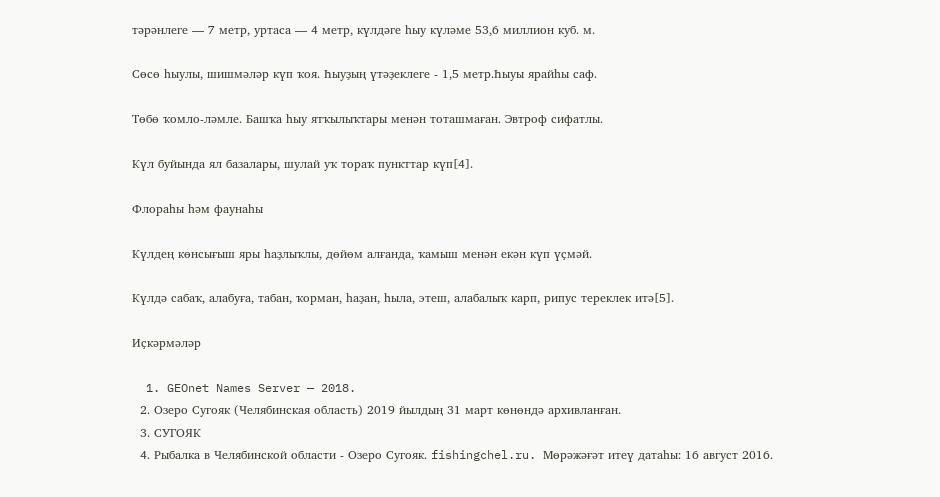тәрәнлеге — 7 метр, уртаса — 4 метр, күлдәге һыу күләме 53,6 миллион куб. м.

Сөсө һыулы, шишмәләр күп ҡоя. Һыуҙың үтәҙеклеге - 1,5 метр.Һыуы ярайһы саф.

Төбө ҡомло-ләмле. Башҡа һыу ятҡылыҡтары менән тоташмаған. Эвтроф сифатлы.

Күл буйында ял базалары, шулай уҡ тораҡ пункттар күп[4].

Флораһы һәм фаунаһы

Күлдең көнсығыш яры һаҙлыҡлы, дөйөм алғанда, ҡамыш менән екән күп үҫмәй.

Күлдә сабаҡ, алабуға, табан, ҡорман, һаҙан, һыла, этеш, алабалыҡ карп, рипус тереклек итә[5].

Иҫкәрмәләр

  1. GEOnet Names Server — 2018.
  2. Озеро Сугояк (Челябинская область) 2019 йылдың 31 март көнөндә архивланған.
  3. СУГОЯК
  4. Рыбалка в Челябинской области - Озеро Сугояк. fishingchel.ru. Мөрәжәғәт итеү датаһы: 16 август 2016.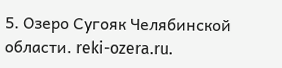5. Озеро Сугояк Челябинской области. reki-ozera.ru.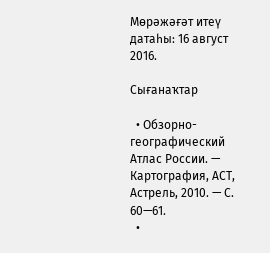Мөрәжәғәт итеү датаһы: 16 август 2016.

Сығанаҡтар

  • Обзорно-географический Атлас России. — Картография, АСТ, Астрель, 2010. — С. 60—61.
  •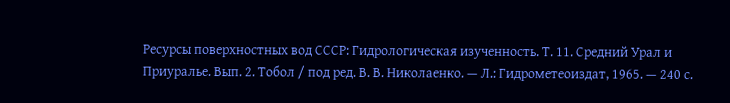Ресурсы поверхностных вод СССР: Гидрологическая изученность. Т. 11. Средний Урал и Приуралье. Вып. 2. Тобол / под ред. В. В. Николаенко. — Л.: Гидрометеоиздат, 1965. — 240 с.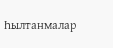Һылтанмалар